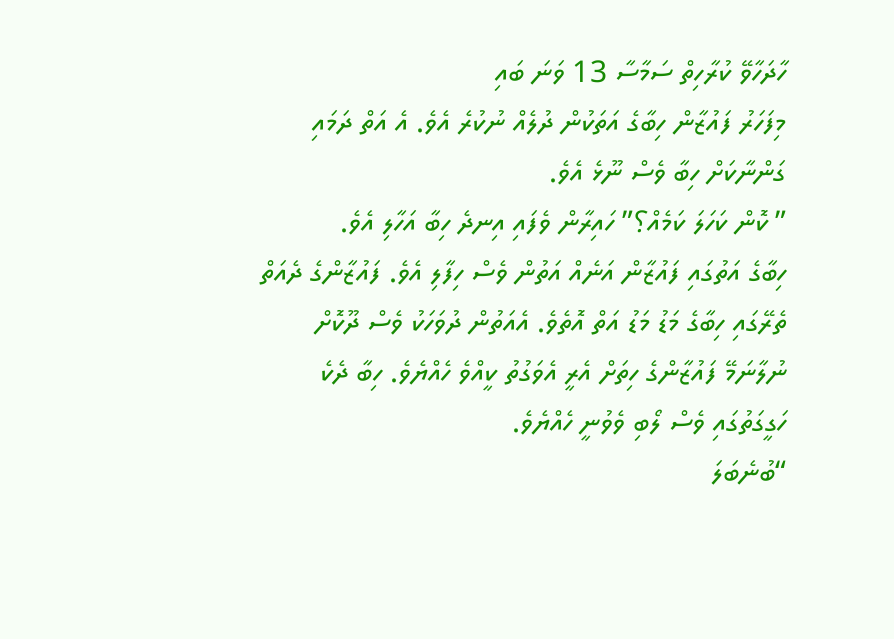ހާދަހާވޭ ކުރާހިތް ސަމާސާ 13 ވަނަ ބައި
މިފަހަރު ފައުޒާން ހިބާގެ އަތަކުން ދުލެއް ނުކުރެ އެވެ. އެ އަތް ދަމައި ގަންނާކަށް ހިބާ ވެސް ނޫޅެ އެވެ.
” ކޮން ކަހަލަ ކަމެއް؟” ހައިރާން ވެފައި އިނދެ ހިބާ އަހާލި އެވެ.
ހިބާގެ އަތުގައި ފައުޒާން އަނެއް އަތުން ވެސް ހިފާލި އެވެ. ފައުޒާންގެ ދެއަތް ތެރޭގައި ހިބާގެ މަޑު މަޑު އަތް އޮތެވެ. އެއަތުން ދުވަހަކު ވެސް ދޫކޮށް ނުލާނަމޭ ފައުޒާންގެ ހިތަށް އެރީ އެވަގުތު ކީއްވެ ހެއްޔެވެ. ހިބާ ދެކެ ހަގީގަތުގައި ވެސް ލޯބި ވެވުނީ ހެއްޔެވެ.
“ބުނެބަލަ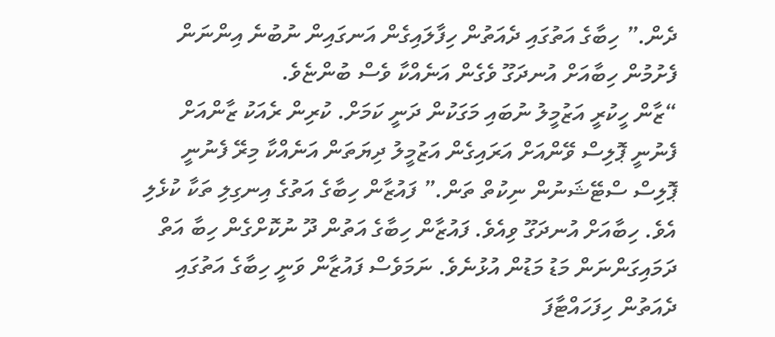ދެން.” ހިބާގެ އަތުގައި ދެއަތުން ހިފާލައިގެން އަނގައިން ނުބުނެ އިންނަން ފެށުމުން ހިބާއަށް އުނދަގޫ ވެގެން އަނެއްކާ ވެސް ބުންޏެވެ.
“ޒާން ހީކުރީ އަޒުމީލު ނުބައި މަގަކުން ދަނީ ކަމަށް. ކުރިން ރެއަކު ޒާންއަށް ފެނުނީ ޕޮލިސް ވޭންއަށް އަރައިގެން އަޒުމީލު ދިޔަތަން އަނެއްކާ މިރޭ ފެނުނީ ޕޮލިސް ސްޓޭޝަނުން ނިކުތް ތަން.” ފައުޒާން ހިބާގެ އަތުގެ އިނގިލި ތަކާ ކުޅެލި އެވެ. ހިބާއަށް އުނދަގޫ ވިއެވެ. ފައުޒާން ހިބާގެ އަތުން ދޫ ނުކޮށްގެން ހިބާ އަތް ދަމައިގަންނަން މަޑު މަޑުން އުޅުނެވެ. ނަމަވެސް ފައުޒާން ވަނީ ހިބާގެ އަތުގައި ދެއަތުން ހިފަހައްޓާފަ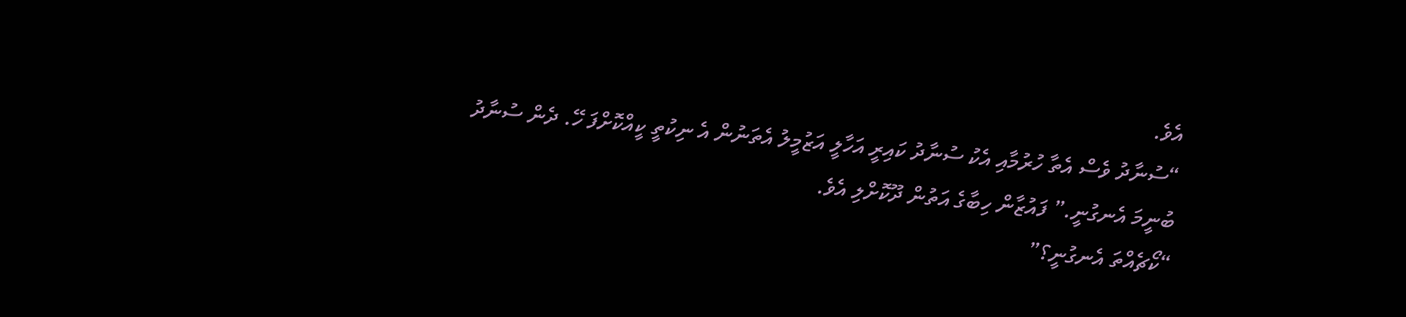އެވެ.
“ސުނާދު ވެސް އެތާ ހުރުމާއި އެކު ސުނާދު ކައިރީ އަހާލީ އަޒުމީލު އެތަނުން އެ ނިކުތީ ކީއްކޮށްފަ ހޭ. ދެން ސުނާދު ބުނީމަ އެނގުނީ.” ފައުޒާން ހިބާގެ އަތުން ދޫކޮށްލި އެވެ.
“ކޯޗެއްތަ އެނގުނީ؟”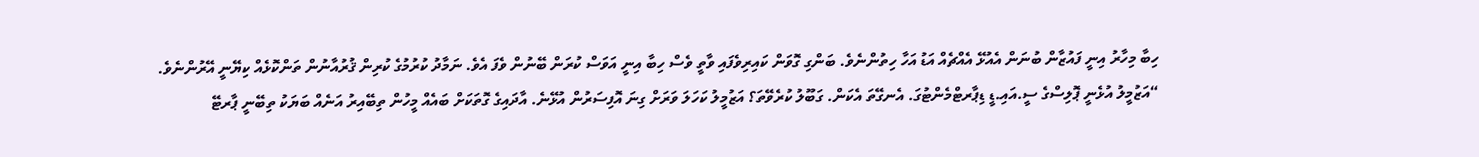ހިބާ މިހާރު އިނީ ފައުޒާން ބުނަން އެއުޅޭ އެއްޗެއް އަޑު އަހާ ހިތުންނެވެ. ބަންގި ގޮވަން ކައިރިވެފައި ވާތީ ވެސް ހިބާ އިނީ އަވަސް ކުރަން ބޭނުން ވެފަ އެވެ. ނަމާދު ކުރުމުގެ ކުރިން ޤުރުއާނުން ތަންކޮޅެއް ކިޔޭނީ އޭރުންނެވެ.
“އަޒުމީލު އުޅެނީ ޕޮލިސްގެ ސީ.އައި.ޑީ ޑިޕާރޓްމެންޓުގަ. އެނގޭތަ އެކަން. ގަބޫލު ކުރެވޭތަ؟ އަޒުމީލު ކަހަލަ ވަރަށް ގިނަ އޮފިސަރުން އުޅޭނެ. އާދައިގެ ގޮތަކަށް ބައެއް މީހުން ތިބޭއިރު އަނެއް ބަޔަކު ތިބޭނީ ޕާރޓޭ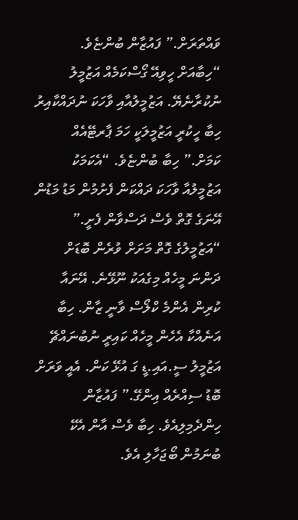ވައްތަރަށް.” ފައުޒާން ބުންޏެވެ.
“ހިބާއަށް ހީވިއޭ ގޯސްކަމެއް އަޒުމީލު ނުކުރާނެޔޭ. އަޒުމީލުއާއި ވާހަކަ ނުދައްކާއިރު ހިބާ ހީކުރީ އަޒުމީލަކީ ހަމަ ޕާރޓޭއެއް ކަމަށް.” ހިބާ ބުންޏެވެ. “އެކަމަކު އަޒުމީލުއާ ވާހަކަ ދައްކަން ފެށުމުން މަޑު މަޑުން އޭނަގެ ގޮތް ވެސް ދަސްވާން ފެށީ.”
“އަޒުމީލުގެ ގޮތް މަށަށް ވުރެން ބޮޑަށް ދަންނަ މީހެއް މިގެއަކު ނޫޅޭނެ. އޭނައާ ކުރިން އެންމެ ކްލޯސް ވާނީ ޒާން. ހިބާ އަނެއްކާ އެހެން މީހެއް ކައިރީ ނުބުނައްޗޭ އަޒުމީލު ސީ.އައި.ޑީ ގަ އުޅޭ ކަން. އެއީ ވަރަށް ބޮޑު ސިއްރެއް އިންގޭ.” ފައުޒާން ހިންދެމިލިއެވެ. ހިބާ ވެސް އާން އެކޭ ބުނަމުން ބޯޖަހާލި އެވެ.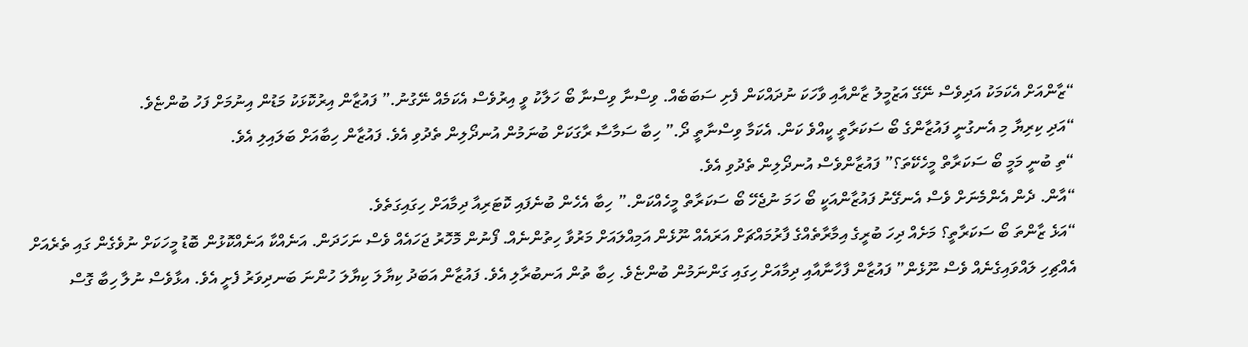“ޒާންއަށް އެކަމަކު އަދިވެސް ނޭގޭ އަޒުމީލު ޒާންއާއި ވާހަކަ ނުދައްކަން ފެށި ސަބަބެއް. ވިސްނާ ވިސްނާ ބޯ ހަލާކު ވީ އިރުވެސް އެކަމެއް ނޭގުނު.” ފައުޒާން އިރުކޮޅަކު މަޑުން އިނުމަށް ފަހު ބުންޏެވެ.
“އަދި ކިރިޔާ މި އެނގުނީ ފައުޒާންގެ ބޯ ސަކަރާތީ ކީއްވެ ކަން. އެކަމާ ވިސްނާތީ ދޯ.” ހިބާ ސަމާސާ ރާގަކަށް ބުނަމުން އުނދޯލިން ތެދުވި އެވެ. ފައުޒާން ހިބާއަށް ބަލައިލި އެވެ.
“ތި ބުނީ މަމީ ބޯ ސަކަރާތް މީހެކޭތަ؟” ފައުޒާންވެސް އުނދޯލިން ތެދުވި އެވެ.
“އާން. ދެން އެންމެނަށް ވެސް އެނގޭނު ފައުޒާންއަކީ ބޯ ހަމަ ނުޖެހޭ ބޯ ސަކަރާތް މީހެއްކަން.” ހިބާ އެހެން ބުނެފައި ކޮޓަރިއާ ދިމާއަށް ހިގައިގަތެވެ.
“އަޅެ ޒާންތަ ބޯ ސަކަރާތީ؟ މަށެއް ދިހަ ބުރީގެ އިމާރާތެއްގެ ފާރުމައްޗަށް އަރައެއް ނޫޅެން އަމިއްލައަށް މަރުވާ ހިތުންނެއް. ފޯނުން މޮހޮރު ޖަހައެއް ވެސް ނަހަދަން. އަނެއްކާ އަނެއްކޮޅުން ބޮޑު މީހަކަށް ނުވެގެން ގައި ތެރެއަށް އެއްޗިހި ލައްވައިގެނެއް ވެސް ނޫޅެން” ފައުޒާން ފާހާނާއާއި ދިމާއަށް ހިގައި ގަންނަމުން ބުންޏެވެ. ހިބާ ތުން އަނބުރާލި އެވެ. ފައުޒާން އަބަދު ކިޔާލަ ކިޔާލަ ހުންނަ ބަނދިވަރު ފެށީ އެވެ. އޅާވެސް ނުލާ ހިބާ ގޮސް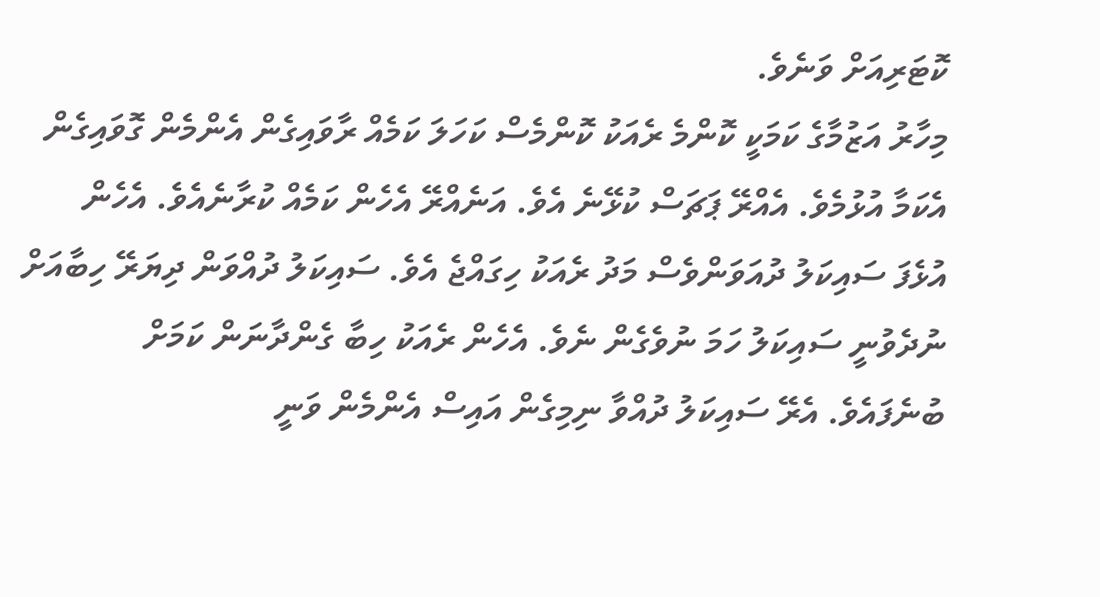ކޮޓަރިއަށް ވަނެވެ.
މިހާރު އަޒުމާގެ ކަމަކީ ކޮންމެ ރެއަކު ކޮންމެސް ކަހަލަ ކަމެއް ރާވައިގެން އެންމެން ގޮވައިގެން އެކަމާ އުޅުމެވެ. އެއްރޭ ޕަޗަސް ކުޅޭނެ އެވެ. އަނެއްރޭ އެހެން ކަމެއް ކުރާނެއެވެ. އެހެން އުޅެފަ ސައިކަލު ދުއަވަންވެސް މަދު ރެއަކު ހިގައްޖެ އެވެ. ސައިކަލު ދުއްވަން ދިޔަރޭ ހިބާއަށް ނުދެވުނީ ސައިކަލު ހަމަ ނުވެގެން ނެވެ. އެހެން ރެއަކު ހިބާ ގެންދާނަން ކަމަށް ބުނެފައެވެ. އެރޭ ސައިކަލު ދުއްވާ ނިމިގެން އައިސް އެންމެން ވަނީ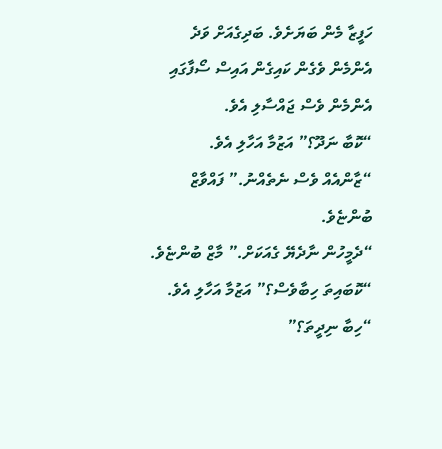ހަފީޒާ މެން ބަޔަށެވެ. ބަދިގެއަށް ވަދެ އެންމެން ވެގެން ކައިގެން އައިސް ސޯފާގައި އެންމެން ވެސް ޖައްސާލި އެވެ.
“ކޮބާ ނަދޫ؟” އަޒުމާ އަހާލި އެވެ.
“ޒާންއެއް ވެސް ނެތެއްނު.” ފައްވާޒް ބުންޏެވެ.
“ދެމީހުން ނާދެޔޭ ގެއަކަށް.” މާޒް ބުންޏެވެ.
“ކޮބައިތަ ހިބާވެސް؟” އަޒުމާ އަހާލި އެވެ. “ހިބާ ނިދީތަ؟”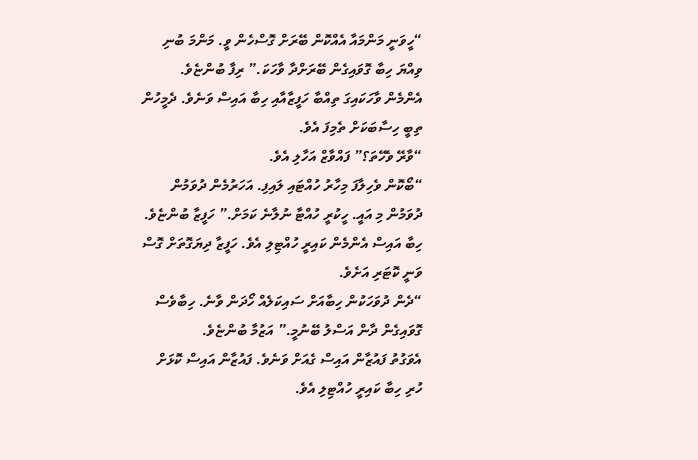“ހީވަނީ މަންމައާ އެއްކޮން ބޭރަށް ގޮސްހެން ވީ. މަންމަ ބުނި ވިއްޔަ ހިބާ ގޮވައިގެން ބޭރަށްދާ ވާހަކަ.” ރިފާ ބުންޏެވެ.
އެންމެން ވާހަކައިގަ ތިއްބާ ހަފީޒާއާއި ހިބާ އައިސް ވަނެވެ. ދެމީހުން ތިބީ ހިސާބަކަށް ތެމިފަ އެވެ.
“ވާރޭ ވެހޭތަ؟” ފައްވާޒް އަހާލި އެވެ.
“ބޯކޮން ވެހިލާފަ މިހާރު ހުއްޓައި ލައިފި. އަހަރުމެން ދުވަމުން ދުވަމުން މި އައީ. ހީކުރީ ހުއްޓާ ނުލާނެ ކަމަށް.” ހަފީޒާ ބުންޏެވެ.
ހިބާ އައިސް އެންމެން ކައިރީ ހުއްޓިލި އެވެ. ހަފީޒާ ދިޔަގޮތަށް ގޮސް ވަނީ ކޮޓަރި އަށެވެ.
“ދެން ދުވަހަކުން ހިބާއަށް ސައިކަލެއް ހޯދަން ވާނެ. ހިބާވެސް ގޮވައިގެން ދާން އަސްލު ބޭނުމީ.” އަޒުމާ ބުންޏެވެ.
އެވަގުތު ފައުޒާން އައިސް ގެއަށް ވަނެވެ. ފައުޒާން އައިސް ކޮޅަށް ހުރި ހިބާ ކައިރީ ހުއްޓިލި އެވެ.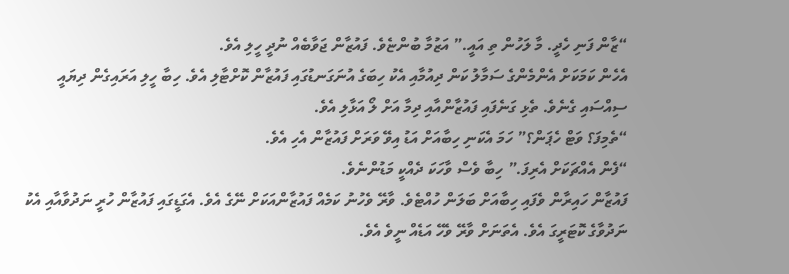“ޒާން ފަނި ހެދީ. މާ ލަހުން ތި އައީ.” އަޒުމާ ބުންޏެވެ. ފައުޒާން ޖަވާބެއް ނުދީ ހީލި އެވެ.
އެހެން ކަމަކަށް އެންމެންގެ ސަމާލު ކަން ދިއުމާއި އެކު ހިބަގެ އުނަގަނޑުގައި ފައުޒާން ކޮށްޓާލި އެވެ. ހިބާ ހީލި އަރައިގެން ދިޔައީ ސިއްސައި ގެނެވެ. ތެޅި ގަނެފައި ފައުޒާންއާއި ދިމާ އަށް ލޯ އަޅާލި އެވެ.
“ތެމިފަ؟ ވަޓް ހެޕަން؟” ހަމަ އެކަނި ހިބާއަށް އަޑު އިވޭ ވަރަށް ފައުޒާން އެހި އެވެ.
“ފެން އެއްޗަކަށް އެރިފަ.” ހިބާ ވެސް ވާހަކަ ދެއްކީ މަޑުންނެވެ.
ފައުޒާން ހައިރާން ވެފައި ހިބާއަށް ބަލަން ހުއްޓެވެ. ވާރޭ ވެހުނު ކަމެއް ފައުޒާންއަކަށް ނޭގެ އެވެ. އެގަޑީގައި ފައުޒާން ހުރީ ނަދުވާއާއި އެކު ނަދުވާގެ ކޮޓަރީގަ އެވެ. އެތަނަށް ވާރޭ ވެހޭ އަޑެއް ނީވެ އެވެ.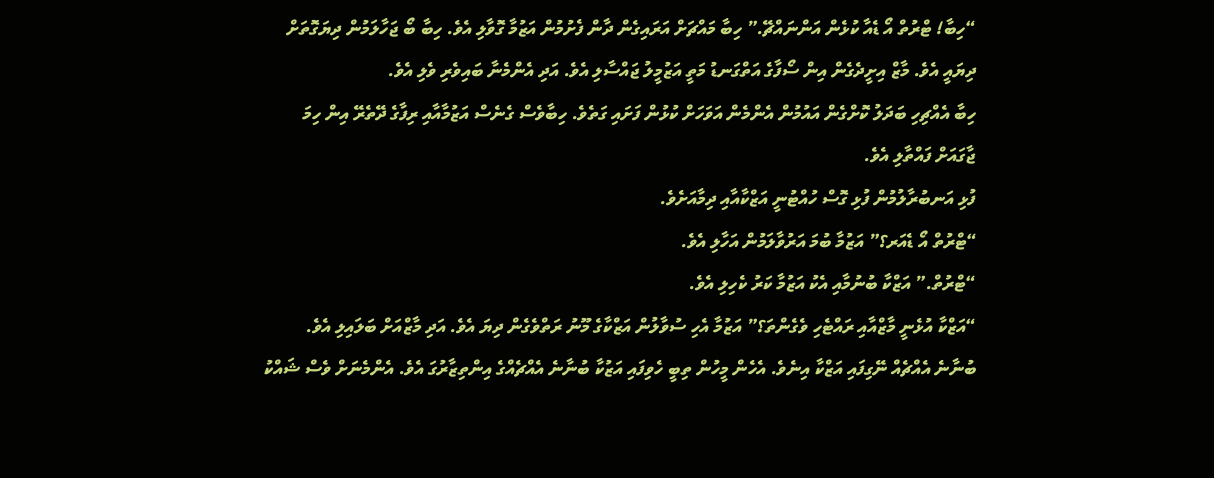“ހިބާ! ޓްރުތް އޯ ޑެއާ ކުޅެން އަންނައްޗޭ.” ހިބާ މައްޗަށް އަރައިގެން ދާން ފެށުމުން އަޒުމާ ގޮވާލި އެވެ. ހިބާ ބޯ ޖަހާލަމުން ދިޔަގޮތަށް ދިޔައީ އެވެ. މާޒް އިށީދެގެން އިން ސޯފާގެ އަތްގަނޑު މަތީ އަޒުމީލު ޖައްސާލި އެވެ. އަދި އެންމެނާ ބައިވެރި ވެލި އެވެ.
ހިބާ އެއްޗިހި ބަދަލު ކޮށްގެން އައުމުން އެންމެން އަވަހަށް ކުޅުން ފަށައި ގަތެވެ. ހިބާވެސް ގެނެސް އަޒުމާއާއި ރިފާގެ ދޭތެރޭ އިން ހިމަ ޖާގައަށް ފައްތާލި އެވެ.
ފުޅި އަނބުރާލުމުން ފުޅި ގޮސް ހުއްޓުނީ އަޒްކާއާއި ދިމާއަށެވެ.
“ޓްރުތް އޯ ޑެއަރ؟” އަޒުމާ ބުމަ އަރުވާލަމުން އަހާލި އެވެ.
“ޓްރުތް.” އަޒްކާ ބުނުމާއި އެކު އަޒުމާ ކަރު ކެހިލި އެވެ.
“އަޒްކާ އުޅެނީ މާޒްއާއި ރައްޓެހި ވެގެންތަ؟” އަޒުމާ އެހި ސުވާލުން އަޒްކާގެ މޫނު ރަތްވެގެން ދިޔަ އެވެ. އަދި މާޒްއަށް ބަލައިލި އެވެ. ބުނާނެ އެއްޗެއް ނޭގިފައި އަޒްކާ އިނެވެ. އެހެން މީހުން ތިބީ ހެވިފައި އަޒުކާ ބުނާނެ އެއްޗެއްގެ އިންތިޒާރުގަ އެވެ. އެންމެނަށް ވެސް ޝައްކު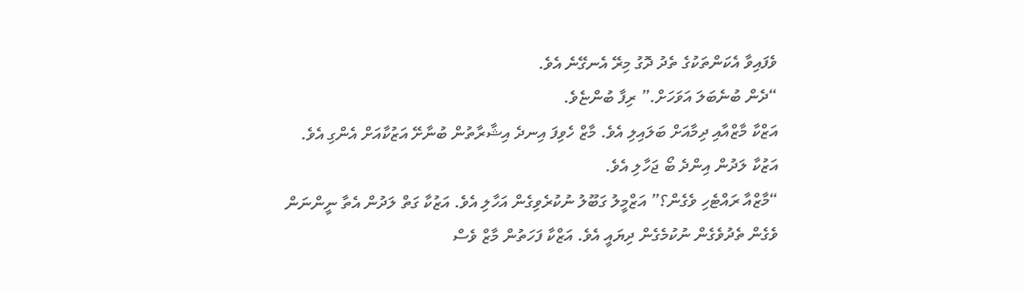ވެފައިވާ އެކަންތަކުގެ ތެދު ދޮގު މިރޭ އެނގޭނެ އެވެ.
“ދެން ބުނެބަލަ އަވަހަށް.” ރިފާ ބުންޏެވެ.
އަޒްކާ މާޒްއާއި ދިމާއަށް ބަލައިލި އެވެ. މާޒް ހެވިފަ އިނދެ އިޝާރާތުން ބުނާށޭ އަޒުކާއަށް އެންގި އެވެ. އަޒުކާ ލަދުން އިންދެ ބޯ ޖަހާލި އެވެ.
“މާޒްއާ ރައްޓެހި ވެގެން؟” އަޒްމީލު ގަބޫލު ނުކުރެވިގެން އަހާލި އެވެ. އަޒުކާ ގަތް ލަދުން އެތާ ނީންނަން ވެގެން ތެދުވެގެން ނުކުމެގެން ދިޔައީ އެވެ. އަޒްކާ ފަހަތުން މާޒް ވެސް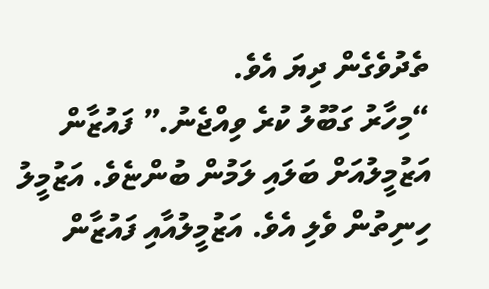ތެދުވެގެން ދިޔަ އެވެ.
“މިހާރު ގަބޫލު ކުރެ ވިއްޖެނު.” ފައުޒާން އަޒުމީލުއަށް ބަލައި ލަމުން ބުންޏެވެ. އަޒުމީލު ހިނިތުން ވެލި އެވެ. އަޒުމީލުއާއި ފައުޒާން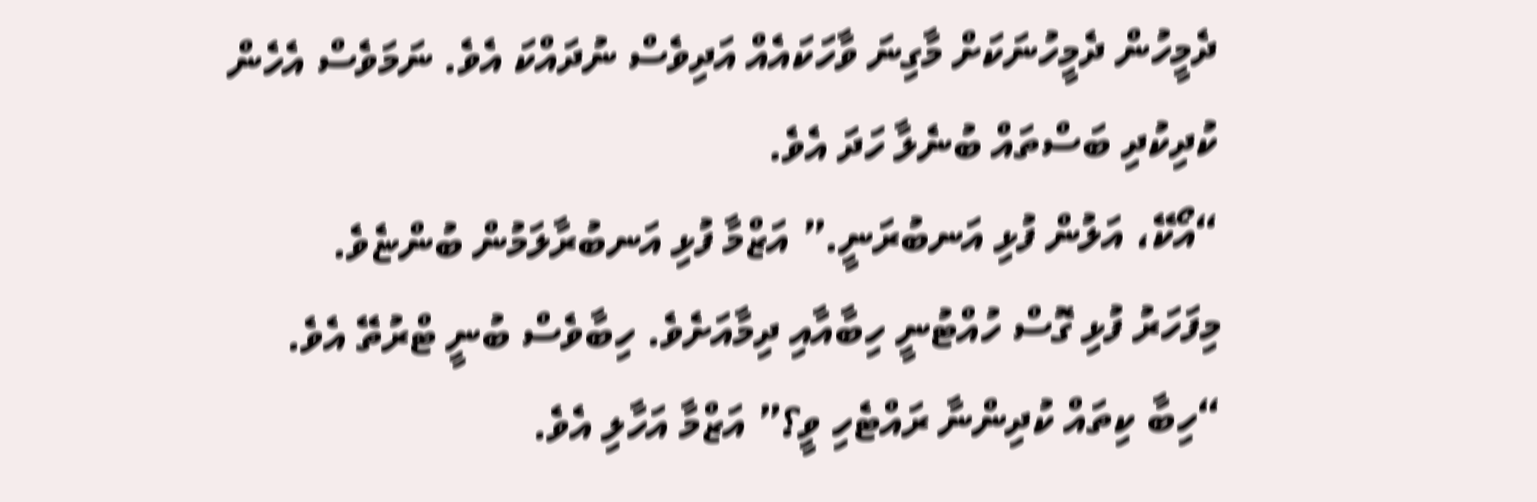ދެމީހުން ދެމީހުނަކަށް މާގިނަ ވާހަކައެއް އަދިވެސް ނުދައްކަ އެވެ. ނަމަވެސް އެހެން ކުދިކުދި ބަސްތައް ބުނެލާ ހަދަ އެވެ.
“އޯކޭ، އަލުން ފުޅި އަނބުރަނީ.” އަޒްމާ ފުޅި އަނބުރާލަމުން ބުންޏެވެ.
މިފަހަރު ފުޅި ގޮސް ހުއްޓުނީ ހިބާއާއި ދިމާއަށެވެ. ހިބާވެސް ބުނީ ޓްރުތޭ އެވެ.
“ހިބާ ކިތައް ކުދިންނާ ރައްޓެހި ވީ؟” އަޒްމާ އަހާލި އެވެ.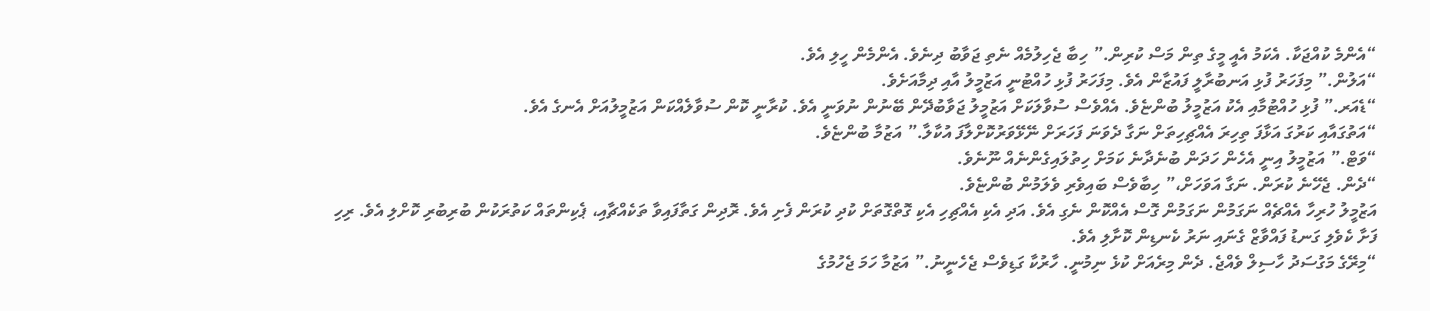“އެންމެ ކުއްޖަކާ. އެކަމު އެއީ މީގެ ތިން މަސް ކުރިން.” ހިބާ ޖެހިލުމެއް ނެތި ޖަވާބު ދިނެވެ. އެންމެން ހީލި އެވެ.
“އަލުން.” މިފަހަރު ފުޅި އަނބުރާލީ ފައުޒާން އެވެ. މިފަހަރު ފުޅި ހުއްޓުނީ އަޒުމީލު އާއި ދިމާއަށެވެ.
“ޑެއަރ.” ފުޅި ހުއްޓުމާއި އެކު އަޒުމީލު ބުންޏެވެ. އެއްވެސް ސުވާލަކަށް އަޒުމީލު ޖަވާބުދޭން ބޭނުން ނުވަނީ އެވެ. ކުރާނީ ކޮން ސުވާލެއްކަން އަޒުމީލުއަށް އެނގެ އެވެ.
“އަތުގައާއި ކަރުގަ އަޅާފަ ތިހިރަ އެއްޗިހިތަށް ނަގާ ދެވަނަ ފަހަރަށް ނޭޅޭވަރުކޮށްލާފަ އުކާލާ.” އަޒުމާ ބުންޏެވެ.
“ވަޓް.” އަޒުމީލު އިނީ އެހެން ހަދަން ބުނެދާނެ ކަމަށް ހިތުލައިގެންނެއް ނޫނެވެ.
“ދެން. ޖެހޭނެ ކުރަން. ނަގާ އަވަހަށް،” ހިބާވެސް ބައިވެރި ވެލަމުން ބުންޏެވެ.
އަޒުމީލު ހުރިހާ އެއްޗެއް ނަގަމުން ނަގަމުން ގޮސް އެއްކޮން ނެގި އެވެ. އަދި އެކި އެއްޗިހި އެކި ގޮތްގޮތަށް ކުދި ކުރަން ފެށި އެވެ. ރޮދިން ގަތާފައިވާ ތަކެއްޗާއި، ޕެކިންތައް ކަތުރަކުން ބުރިބުރި ކޮށްލި އެވެ. ރިހި ފަށާ ކެވެލި ގަނޑު ފައްވާޒް ގެނައި ނަރު ކެނޑިން ކޮށާލި އެވެ.
“މިރޭގެ މަގުސަދު ހާސިލް ވެއްޖެ. ދެން މިރެއަށް ކުޅެ ނިމުނީ. ހާރުކާ ގަޑިވެސް ޖެހެނީނު.” އަޒުމާ ހަމަ ޖެހުމުގެ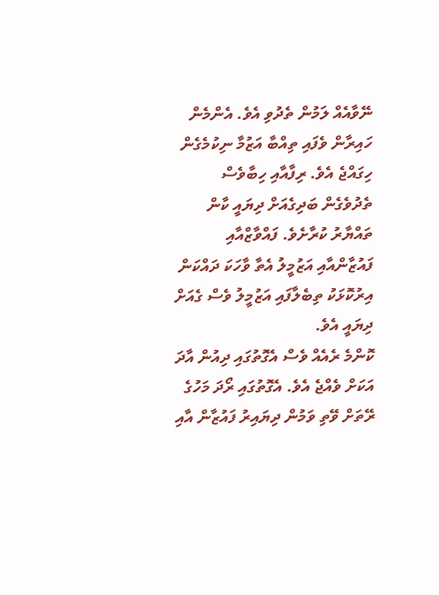ނޭވާއެއް ލަމުން ތެދުވި އެވެ. އެންމެން ހައިރާން ވެފައި ތިއްބާ އަޒުމާ ނިކުމެގެން ހިގައްޖެ އެވެ. ރިފާއާއި ހިބާވެސް ތެދުވެގެން ބަދިގެއަށް ދިޔައީ ކާން ތައްޔާރު ކުރާށެވެ. ފައްވާޒްއާއި ފައުޒާންއާއި އަޒުމީލު އެތާ ވާހަކަ ދައްކަން އިރުކޮޅަކު ތިބެލާފައި އަޒުމީލު ވެސް ގެއަށް ދިޔައީ އެވެ.
ކޮންމެ ރެއެއް ވެސް އެގޮތުގައި ދިއުން އާދަ އަކަށް ވެއްޖެ އެވެ. އެގޮތުގައި ރޯދަ މަހުގެ ރޭތަށް ވޭތި ވަމުން ދިޔައިރު ފައުޒާން އާއި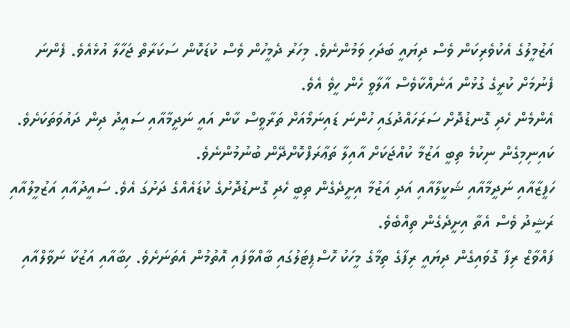އަޒުމީލުގެ އެކުވެރިކަން ވެސް ދިޔައީ ބަދަހި ވަމުންނެވެ. މިހަރު ދެމީހުން ވެސް ކުޑަކޮން ސަކަރާތް ޖަހާލާ އުޅެއެވެ. ފެންނަ ފެނުމަށް ކުރީގެ ގުޅުން އަނެއްކާވެސް އާލާވީ ހެން ހީވެ އެވެ.
އެންމެން ހެދި ގޮނޑުދޮށް ސަރަހައްދުގައި ހުންނަ ޑައިނަމޯއަށް ތަރާވީސް ކާން އައީ ނަދީމާއާއި ސައީދު ދިން ދައުވަތަކަށެވެ. ކައިނިމިގެން ނިކުމެ ތިބީ އަޒުމާ ކުއްޖަކަށް އާއިލާ ތަޢާރަފްކޮށްދޭން ބުނުމުންނެވެ.
ހަފީޒާއާއި ނަދީމާއާއި ޝަކީލާއާއި އަދި އަޒުމާ އިށީދެގެން ތިބީ ހެދި ގޮނޑުދޮށުގެ ކުޑައެއްގެ ދަށުގަ އެވެ. ސައީދުއާއި އަޒުމީލުއާއި ރަޝީދު ވެސް އެތާ އިށީދެގެން ތިއްބެވެ.
ފައްވާޒް ރިފާ ގޮވައިގެން ދިޔައީ ރިފާގެ ތިމާގެ މީހަކު ހޮސްޕިޓަލުގައި ބާއްވާފައި އޮތުމުން އެތަނަށެވެ. ހިބާއާއި އަޒުކާ ނަވާލްއާއި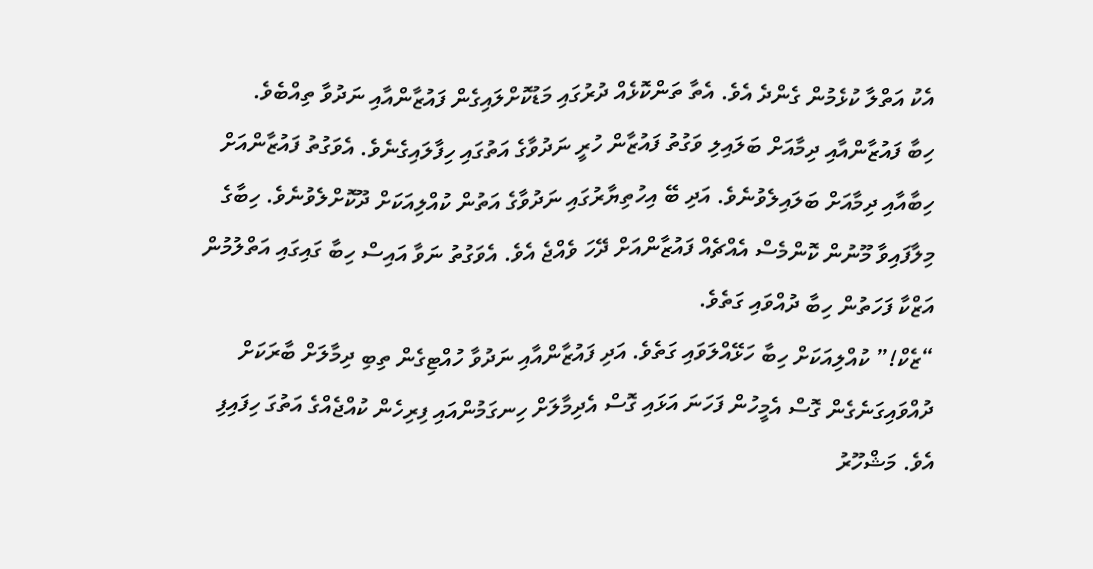އެކު އަތްލާ ކުޅެމުން ގެންދެ އެވެ. އެތާ ތަންކޮޅެއް ދުރުގައި މަޑުކޮށްލައިގެން ފައުޒާންއާއި ނަދުވާ ތިއްބެވެ.
ހިބާ ފައުޒާންއާއި ދިމާއަށް ބަލައިލި ވަގުތު ފައުޒާން ހުރީ ނަދުވާގެ އަތުގައި ހިފާލައިގެނެވެ. އެވަގުތު ފައުޒާންއަށް ހިބާއާއި ދިމާއަށް ބަލައިލެވުނެވެ. އަދި ބޭ އިހުތިޔާރުގައި ނަދުވާގެ އަތުން ކުއްލިއަކަށް ދޫކޮށްލެވުނެވެ. ހިބާގެ މިލާފައިވާ މޫނުން ކޮންމެސް އެއްޗެއް ފައުޒާންއަށް ދޭހަ ވެއްޖެ އެވެ. އެވަގުތު ނަވާ އައިސް ހިބާ ގައިގައި އަތްލުމުން އަޒްކާ ފަހަތުން ހިބާ ދުއްވައި ގަތެވެ.
“ޒެކް!” ކުއްލިއަކަށް ހިބާ ހަޅޭއްލަވައި ގަތެވެ. އަދި ފައުޒާންއާއި ނަދުވާ ހުއްޓިގެން ތިބި ދިމާލަށް ބާރަކަށް ދުއްވައިގަނެގެން ގޮސް އެމީހުން ފަހަނަ އަޅައި ގޮސް އެދިމާލަށް ހިނގަމުންއައި ފިރިހެން ކުއްޖެއްގެ އަތުގަ ހިފައިފި އެވެ. މަޝްހޫރު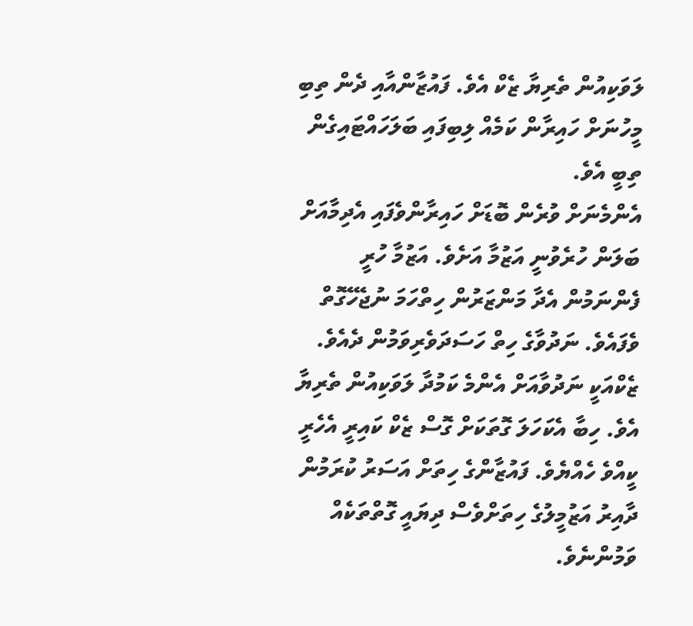ލަވަކިއުން ތެރިޔާ ޒެކް އެވެ. ފައުޒާންއާއި ދެން ތިބި މީހުނަށް ހައިރާން ކަމެއް ލިބިފައި ބަލަހައްޓައިގެން ތިބީ އެވެ.
އެންމެނަށް ވުރެން ބޮޑަށް ހައިރާންވެފައި އެދިމާއަށް ބަލަން ހުރެވުނީ އަޒުމާ އަށެވެ. އަޒުމާ ހުރީ ފެންނަމުން އެދާ މަންޒަރުން ހިތްހަމަ ނުޖެހޭގޮތް ވެފައެވެ. ނަދުވާގެ ހިތް ހަސަދަވެރިވަމުން ދެއެވެ. ޒެކްއަކީ ނަދުވާއަށް އެންމެ ކަމުދާ ލަވަކިއުން ތެރިޔާ އެވެ. ހިބާ އެކަހަލަ ގޮތަކަށް ގޮސް ޒެކް ކައިރީ އެހެރީ ކީއްވެ ހެއްޔެވެ. ފައުޒާންގެ ހިތަށް އަސަރު ކުރަމުން ދާއިރު އަޒުމީލުގެ ހިތަށްވެސް ދިޔައީ ގޮތްތަކެއް ވަމުންނެވެ.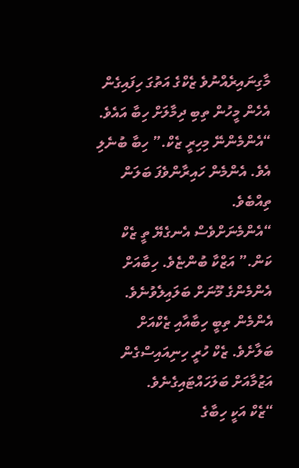މާގިނައިރެއްނުވެ ޒެކްގެ އަތުގަ ހިފައިގެން އެހެން މީހުން ތިބި ދިމާލަށް ހިބާ އައެވެ.
“އެންމެންނޭ މިހިރީ ޒެކް.” ހިބާ ބުނެލި އެވެ. އެންމެން ހައިރާންވެފަ ބަލަން ތިއްބެވެ.
“އެންމެނަށްވެސް އެނގެޔޭ ތީ ޒެކް ކަން.” އަޒްކާ ބުންޏެވެ. ހިބާއަށް އެންމެންގެ މޫނަށް ބަލައިލެވުނެވެ. އެންމެން ތިބީ ހިބާއާއި ޒެކްއަށް ބަލާށެވެ. ޒެކް ހުރީ ހިނިއައިސްގެން އަޒުމާއަށް ބަލަހައްޓައިގެނެވެ.
“ޒެކް އަކީ ހިބާގެ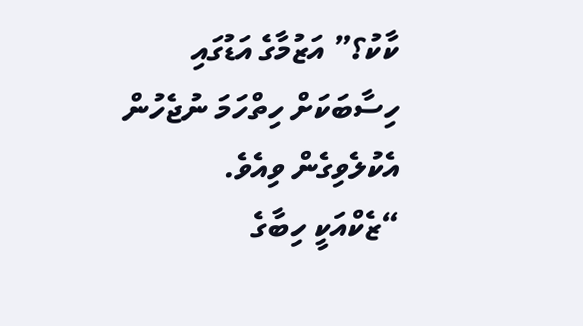ކާކު؟” އަޒުމާގެ އަޑުގައި ހިސާބަކަށް ހިތްހަމަ ނުޖެހުން އެކުލެވިގެން ވިއެވެ.
“ޒެކްއަކީ ހިބާގެ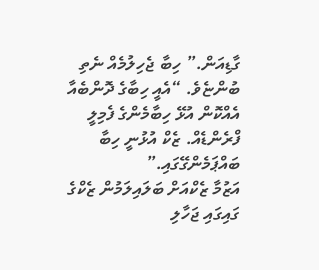ގާޑިއަން.” ހިބާ ޖެހިލުމެއް ނެތި ބުންޏެވެ. “އެއީ ހިބާގެ ދޮންބެއާ އެއްކޮން އުޅޭ ހިބާމެންގެ ފެމިލީ ފްރެންޑެއް. ޒެކް އުޅުނީ ހިބާ ބައްޕަމެންގޭގައި.”
އަޒުމާ ޒެކްއަށް ބަލައިލަމުން ޒެކްގެ ގައިގައި ޖަހާލި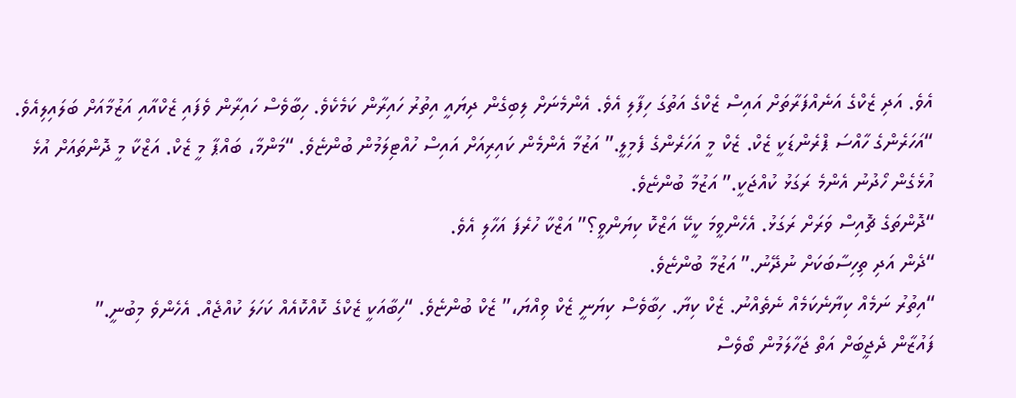އެވެ. އަދި ޒެކްގެ އަނެއްފަރާތަށް އައިސް ޒެކްގެ އަތުގަ ހިފާލި އެވެ. އެންމެނަށް ލިބިގެން ދިޔައީ އިތުރު ހައިރާން ކަމެކެވެ. ހިބާވެސް ހައިރާން ވެފައި ޒެކްއާއި އަޒުމާއަށް ބަލައިލިއެވެ.
“އަހަރެންގެ ހާއްސަ ޕްރެންޑަކީ ޒެކް. ޒެކް މީ އަހަރެންގެ ފެމިލީ.” އަޒުމާ އެންމެން ކައިރިއަށް އައިސް ހުއްޓިލަމުން ބުންޏެވެ. “މަންމާ، ބައްޕާ މީ ޒެކް. އަޒްކާ މީ ދޮންތައަށް އުޅެ އުޅެގެން ހޯދުނު އެންމެ ރަގަޅު ކުއްޖަކީ.” އަޒުމާ ބުންޏެވެ.
“ދޮންތަގެ ޗޮއިސް ވަރަށް ރަގަޅު. އެހެންވީމަ ކީކޭ އަޒްކޮ ކިޔަންވީ؟” އަޒްކާ ހުރެފަ އަހާލި އެވެ.
“ދެން އަދި ތިހިސާބަކަށް ނުދޭނު.” އަޒުމާ ބުންޏެވެ.
“އިތުރު ނަމެއް ކިޔާނެކަމެއް ނެތެއްނު. ޒެކް ކިޔާ. ހިބާވެސް ކިޔަނީ ޒެކް ވިއްޔަ،” ޒެކް ބުންޏެވެ. “ހިބާއަކީ ޒެކްގެ ކޮއްކޮއެއް ކަހަލަ ކުއްޖެއް. އެހެންވެ މިބުނީ.”
ފައުޒާން ދެޖީބަށް އަތް ޖަހާލަމުން ބޯވެސް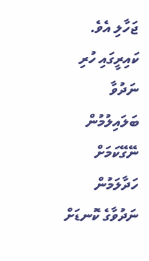ޖަހާލި އެވެ. ކައިރީގައި ހުރި ނަދުވާ ބަލައިލުމުން ނޭގޭކަމަށް ހަދާލަމުން ނަދުވާގެ ކޮނޑަށް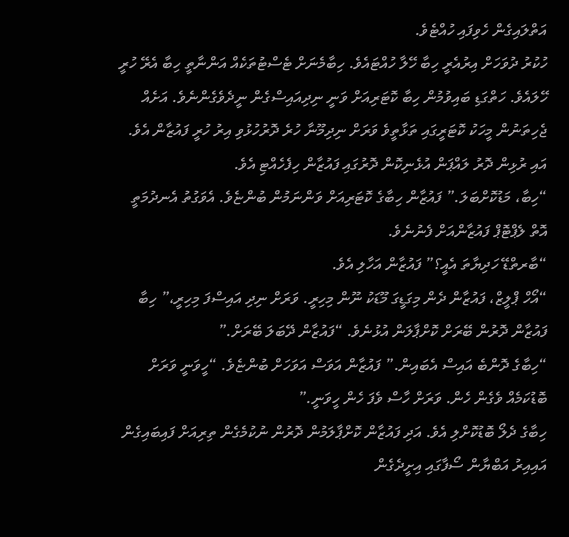އަތްލައިގެން ހެވިފައި ހުއްޓެވެ.
ހުކުރު ދުވަހަށް އިރުއެރީ ހިބާ ހޭލާ ހުއްޓައެވެ. ހިބާމެނަށް ޓެސްޓުތަކެއް އަންނާތީ ހިބާ އެރޭ ހުރީ ހޭލައެވެ. ހަތްގަޑި ބައިވުމުން ހިބާ ކޮޓަރިއަށް ވަނީ ނިދިއައިސްގެން ނީދެވެގެންނެވެ. އަށެއް ޖެހިތަނުން މީހަކު ކޮޓަރީގައި ތަޅާތީވެ ވަރަށް ނިދިމޫނާ ހުރެ ދޮރުހުޅުވި އިރު ހުރީ ފައުޒާން އެވެ. އައި ރުޅިން ދޮރު ލައްޕަން އުޅެނިކޮން ދޮރުގައި ފައުޒާން ހިފެހެއްޓި އެވެ.
“ހިބާ، މަޑުކޮށްބަލަ.” ފައުޒާން ހިބާގެ ކޮޓަރިއަށް ވަންނަމުން ބުންޏެވެ. އެވަގުތު އެނދުމަތީ އޮތް ލެޕްޓޮޕް ފައުޒާންއަށް ފެނުނެވެ.
“ބާރތްޑޭ ހަދިޔާތަ އެއީ؟” ފައުޒާން އަހާލި އެވެ.
“އޯހް ޕްލީޒް، ފައުޒާން ދެން މިގަޑީގަ މޫޑަކު ނޫން މިހިރީ. ވަރަށް ނިދި އައިސްފަ މިހިރީ،” ހިބާ ފައުޒާން ދޮރުން ބޭރަށް ކޮށްޕާލަން އުޅުނެވެ. “ފައުޒާން ދޭބަލަ ބޭރަށް.”
“ހިބާގެ ދޮންބެ އައިސް އެބައިން.” ފައުޒާން އަވަސް އަވަހަށް ބުންޏެވެ. “ހީވަނީ ވަރަށް ބޮޑުކަމެއް ވެގެން ހެން. ވަރަށް ހާސް ވެފަ ހެން ހީވަނީ.”
ހިބާގެ ދެލޯ ބޮޑުކޮށްލި އެވެ. އަދި ފައުޒާން ކޮށްޕާލަމުން ދޮރުން ނުކުމެގެން ތިރިއަށް ފައިބައިގެން އައިއިރު އަބްޔާން ސޯފާގައި އިށީދެގެން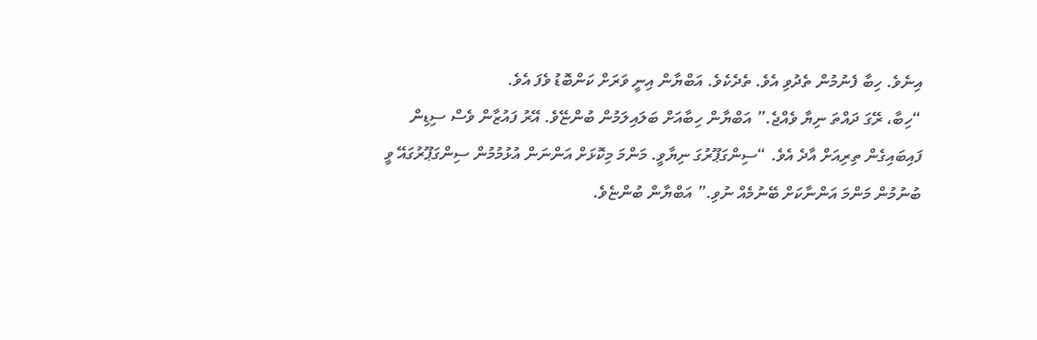އިނެވެ. ހިބާ ފެނުމުން ތެދުވި އެވެ. ތެދެކެވެ. އަބްޔާން އިނީ ވަރަށް ކަންބޮޑު ވެފަ އެވެ.
“ހިބާ، ރޭގަ ދައްތަ ނިޔާ ވެއްޖެ.” އަބްޔާން ހިބާއަށް ބަލައިލަމުން ބުންޏޭވެ. އޭރު ފައުޒާން ވެސް ސިޑިން ފައިބައިގެން ތިރިއަށް އާދެ އެވެ. “ސިންގަޕޫރުގަ ނިޔާވީ. މަންމަ މިކޮޅަށް އަންނަން އުޅުމުމުން ސިންގަޕޫރުގައޭ ވީ ބުނުމުން މަންމަ އަންނާކަށް ބޭނުމެއް ނުވި.” އަބްޔާން ބުންޏެވެ.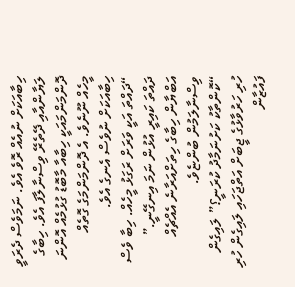ހިބާއަކަށް ނުއެއް ރޮވެ އެވެ. ނަމަވެސް ދެރަވީ ލަޔާންއާއި ދޭތެރޭ ވިސްނާލާފަ އެވެ. ހިބާގެ ދޮންމަންމައަކީ ހިބާއާ މާބޮޑު ގުޅުމެއް އޮންނަ މީހެއް ނޫނެވެ. އެ ދޮންމަންމަގެ ގޮތެއް ހިބާއަކަށް ނުވެސް އެނގެ އެވެ.
“ދައްތަ އަކީ ވަރަށް ރަގަޅު މީހެއް. ހިބާ ވެސް ދައްތަ ކައިރީ އުޅުން ނަމަ އިނގޭނީ.” އަބްޔާން ހިބާގެ ހިތަށްއަރާނެ އެއްޗެއް ވިސްނާލަމުން ބުންޏެވެ.
“ކޮންތާކު ކަށުނަމާދު ކުރަނީ؟” ލައިގެން ހުރި ހަރުވާޅުގެ ޖީބަށް އަތްޖަހައި ލައިގެން ހުރި ފައުޒާން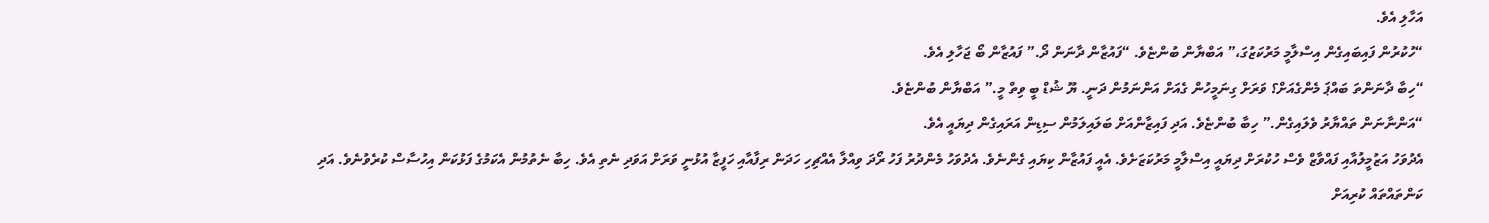އަހާލި އެވެ.
“ހުކުރުން ފައިބައިގެން އިސްލާމީ މަރުކަޒުގަ،” އަބްޔާން ބުންޏެވެ. “ފައުޒާން ދާނަން ދޯ.” ފައުޒާން ބޯ ޖަހާލި އެވެ.
“ހިބާ ދާނަންތަ ބައްޕަ މެންގެއަށް؟ ވަރަށް ގިނަމީހުން ގެއަށް އަންނަމުން ދަނީ. ޔޫ ޝުޑް ބީ ވިތް މީ.” އަބްޔާން ބުންޏެވެ.
“އަންނާނަން ތައްޔާރު ވެލައިގެން.” ހިބާ ބުންޏެވެ. އަދި ފައިޒާންއަށް ބަލައިލަމުން ސިޑިން އަރައިގެން ދިޔައީ އެވެ.
އެދުވަހު އަޒުމީލުއާއި ފައްވާޒް ވެސް ހުކުރަށް ދިޔައީ އިސްލާމީ މަރުކަޒަށެވެ. އެއީ ފައުޒާން ކިޔައި ގެންނެވެ. އެދުވަހު މެންދުރު ފަހު ރޯދަ ވިއްލާ އެއްޗިހި ހަދަން ރިފާއާއި ހަފީޒާ އުޅުނީ ވަރަށް އަވަދި ނެތި އެވެ. ހިބާ ނެތުމުން އެކަމުގެ ފަޅުކަން އިހުސާސް ކުރެވުނެވެ. އަދި ކަންތައްތައް ކުރިއަށް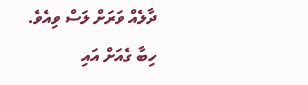ދާލެއް ވަރަށް ލަސް ވިއެވެ.
ހިބާ ގެއަށް އައި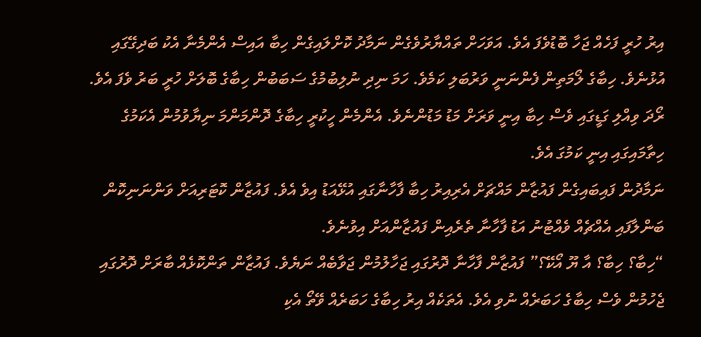އިރު ހުރީ ފަހެއް ޖަހާ ބޮޑުވެފަ އެވެ. އަވަހަށް ތައްޔާރުވެގެން ނަމާދު ކޮށްލައިގެން ހިބާ އައިސް އެންމެނާ އެކު ބަދިގޭގައި އުޅުނެވެ. ހިބާގެ ލޯމަތިން ފެންނަނީ ވަރުބަލި ކަމެވެ. ހަމަ ނިދި ނުލިބުމުގެ ސަބަބުން ހިބާގެ ބޮލަށް ހުރީ ބަރު ވެފަ އެވެ. ރޯދަ ވިއްލި ގަޑީގައި ވެސް ހިބާ އިނީ ވަރަށް މަޑު މަޑުންނެވެ. އެންމެން ހީކުރީ ހިބާގެ ދޮންމަންމަ ނިޔާވުމުން އެކަމުގެ ހިތާމައިގައި އިނީ ކަމުގަ އެވެ.
ނަމާދުން ފައިބައިގެން ފައުޒާން މައްޗަށް އެރިއިރު ހިބާ ފާހާނާގައި އުޅޭއަޑު އިވެ އެވެ. ފައުޒާން ކޮޓަރިއަށް ވަންނަނިކޮން ބަންލާފައި އެއްޗެއް ވެއްޓުނު އަޑު ފާހާނާ ތެރެއިން ފައުޒާންއަށް އިވުނެވެ.
“ހިބާ؟ ހިބާ؟ އާ ޔޫ އޯކޭ؟” ފައުޒާން ފާހާނާ ދޮރުގައި ޖަހާލުމުން ޖަވާބެއް ނަޔެވެ. ފައުޒާން ތަންކޮޅެއް ބާރަށް ދޮރުގައި ޖެހުމުން ވެސް ހިބާގެ ހަބަރެއް ނުވި އެވެ. އެތަކެއް އިރު ހިބާގެ ހަބަރެއް ވޭތޯ އެކި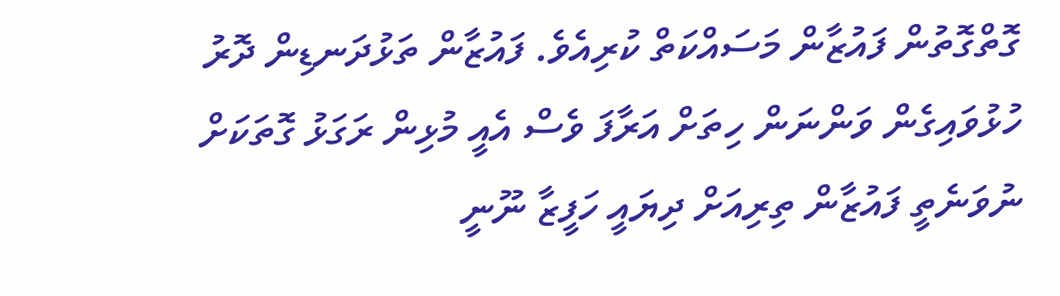ގޮތްގޮތުން ފައުޒާން މަސައްކަތް ކުރިއެވެ. ފައުޒާން ތަޅުދަނޑިން ދޮރު ހުޅުވައިގެން ވަންނަން ހިތަށް އަރާފަ ވެސް އެއީ މުޅިން ރަގަޅު ގޮތަކަށް ނުވަނެތީ ފައުޒާން ތިރިއަށް ދިޔައީ ހަފީޒާ ނޫނީ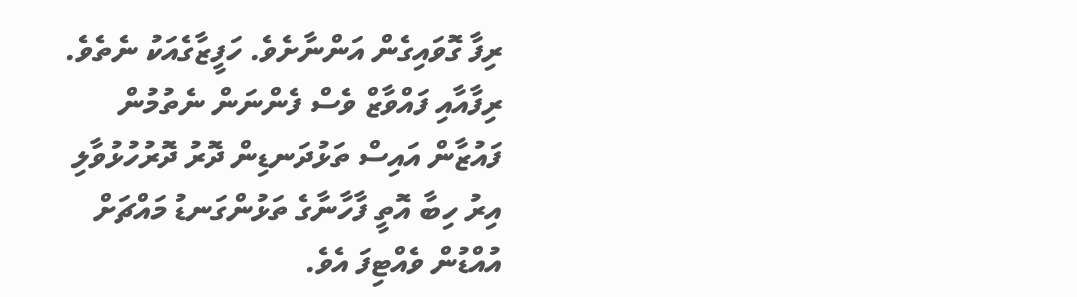ރިފާ ގޮވައިގެން އަންނާށެވެ. ހަފީޒާގެއަކު ނެތެވެ. ރިފާއާއި ފައްވާޒް ވެސް ފެންނަން ނެތުމުން ފައުޒާން އައިސް ތަޅުދަނޑިން ދޮރު ދޮރުހުޅުވާލި އިރު ހިބާ އޮތީ ފާހާނާގެ ތަޅުންގަނޑު މައްޗަށް އުއްޑުން ވެއްޓިފަ އެވެ.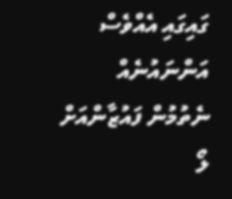ގައިގައި އެއްވެސް އަންނައުނެއް ނެތުމުން ފައުޒާންއަށް ލޯ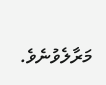މަރާލެވުނެވެ.